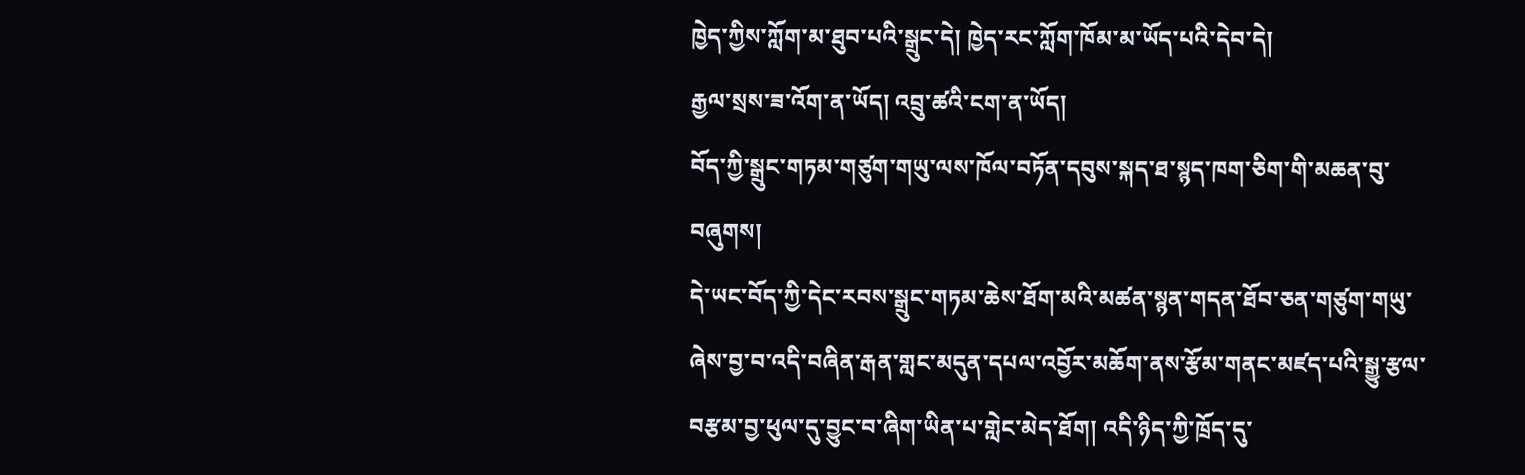ཁྱེད་ཀྱིས་ཀློག་མ་ཐུབ་པའི་སྒྲུང་དེ། ཁྱེད་རང་ཀློག་ཁོམ་མ་ཡོད་པའི་དེབ་དེ།
རྒྱལ་སྲས་ཟ་འོག་ན་ཡོད། འབྲུ་ཚའི་ངག་ན་ཡོད།
བོད་ཀྱི་སྒྲུང་གཏམ་གཙུག་གཡུ་ལས་ཁོལ་བཏོན་དབུས་སྐད་ཐ་སྙད་ཁག་ཅིག་གི་མཆན་བུ་བཞུགས།
དེ་ཡང་བོད་ཀྱི་དེང་རབས་སྒྲུང་གཏམ་ཆེས་ཐོག་མའི་མཚན་སྙན་གདན་ཐོབ་ཅན་གཙུག་གཡུ་ཞེས་བྱ་བ་འདི་བཞིན་རྒན་གླང་མདུན་དཔལ་འབྱོར་མཆོག་ནས་རྩོམ་གནང་མཛད་པའི་སྒྱུ་རྩལ་བརྩམ་བྱ་ཕུལ་དུ་བྱུང་བ་ཞིག་ཡིན་པ་གླེང་མེད་ཐོག། འདི་ཉིད་ཀྱི་ཁྲོད་དུ་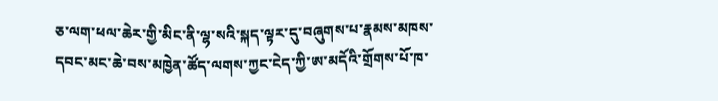ཅ་ལག་ཕལ་ཆེར་གྱི་མིང་ནི་ལྷ་སའི་སྐད་ལྟར་དུ་བཞུགས་པ་རྣམས་མཁས་དབང་མང་ཆེ་བས་མཁྱེན་ཚོད་ལགས་ཀྱང་ངེད་ཀྱི་ཨ་མདོའི་གྲོགས་པོ་ཁ་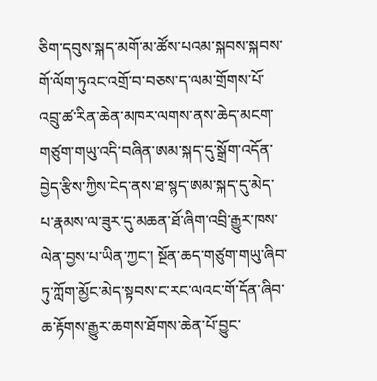ཅིག་དབུས་སྐད་མགོ་མ་ཚོས་པའམ་སྐབས་སྐབས་གོ་ལོག་ཏུའང་འགྲོ་བ་བཅས་ད་ལམ་གྲོགས་པོ་འབྲུ་ཚ་རིན་ཆེན་མཁར་ལགས་ནས་ཆེད་མངག་གཙུག་གཡུ་འདི་བཞིན་ཨམ་སྐད་དུ་སྒྲོག་འདོན་བྱེད་རྩིས་ཀྱིས་ངེད་ནས་ཐ་སྙད་ཨམ་སྐད་དུ་མེད་པ་རྣམས་ལ་ཟུར་དུ་མཆན་ཐོ་ཞིག་འབྲི་རྒྱུར་ཁས་ལེན་བྱས་པ་ཡིན་ཀྱང་། སྔོན་ཆད་གཙུག་གཡུ་ཞིབ་ཏུ་ཀློག་མྱོང་མེད་སྟབས་ང་རང་ལའང་གོ་དོན་ཞིབ་ཆ་རྟོགས་རྒྱུར་ཆགས་ཐོགས་ཆེན་པོ་བྱུང་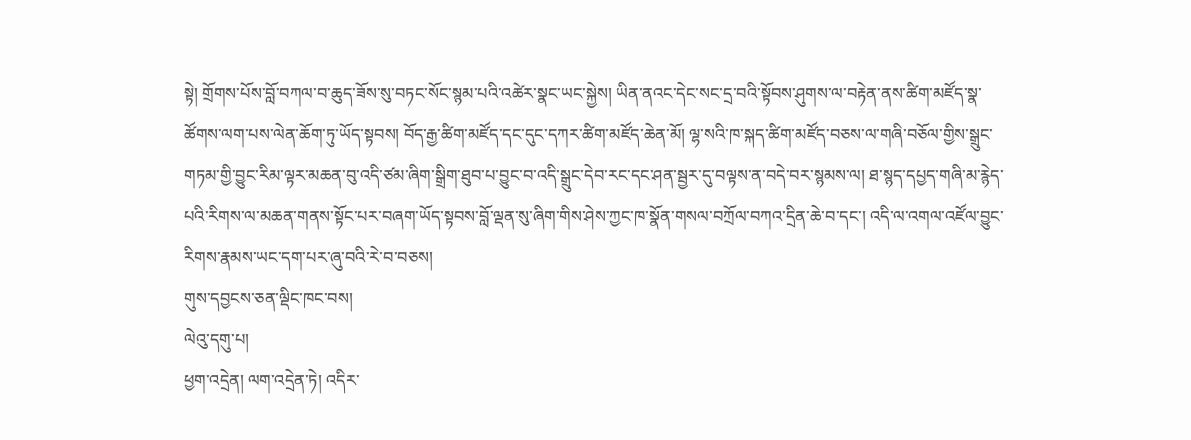སྟེ། གྲོགས་པོས་བློ་བཀལ་བ་ཆུད་ཟོས་སུ་བཏང་སོང་སྙམ་པའི་འཚེར་སྣང་ཡང་སྐྱེས། ཡིན་ནའང་དེང་སང་དྲ་བའི་སྟོབས་ཤུགས་ལ་བརྟེན་ནས་ཚིག་མཛོད་སྣ་ཚོགས་ལག་པས་ལེན་ཆོག་ཏུ་ཡོད་སྟབས། བོད་རྒྱ་ཚིག་མཛོད་དང་དུང་དཀར་ཚིག་མཛོད་ཆེན་མོ། ལྷ་སའི་ཁ་སྐད་ཚིག་མཛོད་བཅས་ལ་གཞི་བཅོལ་གྱིས་སྒྲུང་གཏམ་གྱི་བྱུང་རིམ་ལྟར་མཆན་བུ་འདི་ཙམ་ཞིག་སྒྲིག་ཐུབ་པ་བྱུང་བ་འདི་སྒྲུང་དེབ་རང་དང་ཤན་སྦྱར་དུ་བལྟས་ན་བདེ་བར་སྙམས་ལ། ཐ་སྙད་དཔྱད་གཞི་མ་རྙེད་པའི་རིགས་ལ་མཆན་གནས་སྟོང་པར་བཞག་ཡོད་སྟབས་བློ་ལྡན་སུ་ཞིག་གིས་ཤེས་ཀྱང་ཁ་སྣོན་གསལ་བཀྲོལ་བཀའ་དྲིན་ཆེ་བ་དང་། འདི་ལ་འགལ་འཛོལ་བྱུང་རིགས་རྣམས་ཡང་དག་པར་ཞུ་བའི་རེ་བ་བཅས།
གུས་དབྱངས་ཅན་ལྡིང་ཁང་བས།
ལེའུ་དགུ་པ།
ཕྱག་འདྲེན། ལག་འདྲེན་ཏེ། འདིར་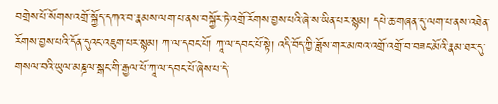བགྲེས་པོ་སོགས་འགྲོ་སྐྱོད་དཀའ་བ་རྣམས་ལག་པ་ནས་བསྐྱོར་ཏེ་འགྲོ་རོགས་བྱས་པའི་ཞེ་ས་ཡིན་པར་སྙམ། དཔེ་ཆ་གཞན་དུ་ལག་པ་ནས་འཐེན་རོགས་བྱས་པའི་དོན་དུའང་འཇུག་པར་སྙམ། ཀ་ལ་དབང་པོ། ཀཱ་ལ་དབང་པོ་སྟེ། འདི་བོད་ཀྱི་ཟློས་གར་མཁའ་འགྲོ་འགྲོ་བ་བཟང་མོའི་རྣམ་ཐར་དུ་གསལ་བའི་ཡུལ་མཎྜལ་སྒང་གི་རྒྱལ་པོ་ཀཱ་ལ་དབང་པོ་ཞེས་པ་དེ་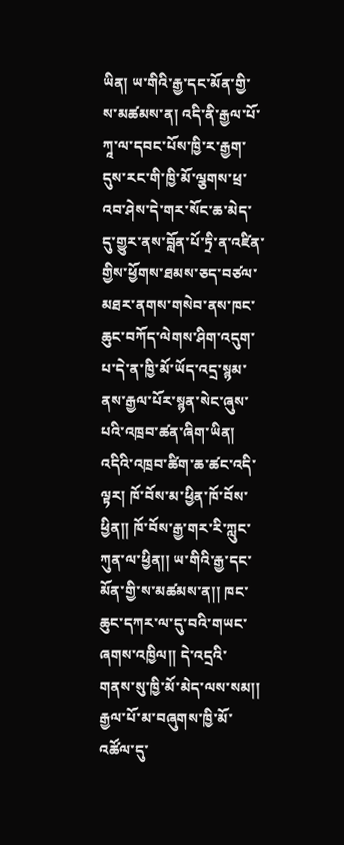ཡིན། ཡ་གིའི་རྒྱ་དང་མོན་གྱི་ས་མཚམས་ན། འདི་ནི་རྒྱལ་པོ་ཀཱ་ལ་དབང་པོས་ཁྱི་ར་རྒྱག་དུས་རང་གི་ཁྱི་མོ་ལྕགས་ཕྲ་འབ་ཤེས་དེ་གར་སོང་ཆ་མེད་དུ་གྱུར་ནས་བློན་པོ་ཏྲི་ན་འཛིན་གྱིས་ཕྱོགས་ཐམས་ཅད་བཙལ་མཐར་ནགས་གསེབ་ནས་ཁང་ཆུང་བཀོད་ལེགས་ཤིག་འདུག་པ་དེ་ན་ཁྱི་མོ་ཡོད་འདྲ་སྙམ་ནས་རྒྱལ་པོར་སྙན་སེང་ཞུས་པའི་འཁྲབ་ཚན་ཞིག་ཡིན། འདིའི་འཁྲབ་ཚིག་ཆ་ཚང་འདི་ལྟར། ཁོ་བོས་མ་ཕྱིན་ཁོ་བོས་ཕྱིན།། ཁོ་བོས་རྒྱ་གར་རི་ཀླུང་ཀུན་ལ་ཕྱིན།། ཡ་གིའི་རྒྱ་དང་མོན་གྱི་ས་མཚམས་ན།། ཁང་ཆུང་དཀར་ལ་དུ་བའི་གཡང་ཞགས་འཁྱིལ།། དེ་འདྲའི་གནས་སུ་ཁྱི་མོ་མེད་ལས་སམ།། རྒྱལ་པོ་མ་བཞུགས་ཁྱི་མོ་འཚོལ་དུ་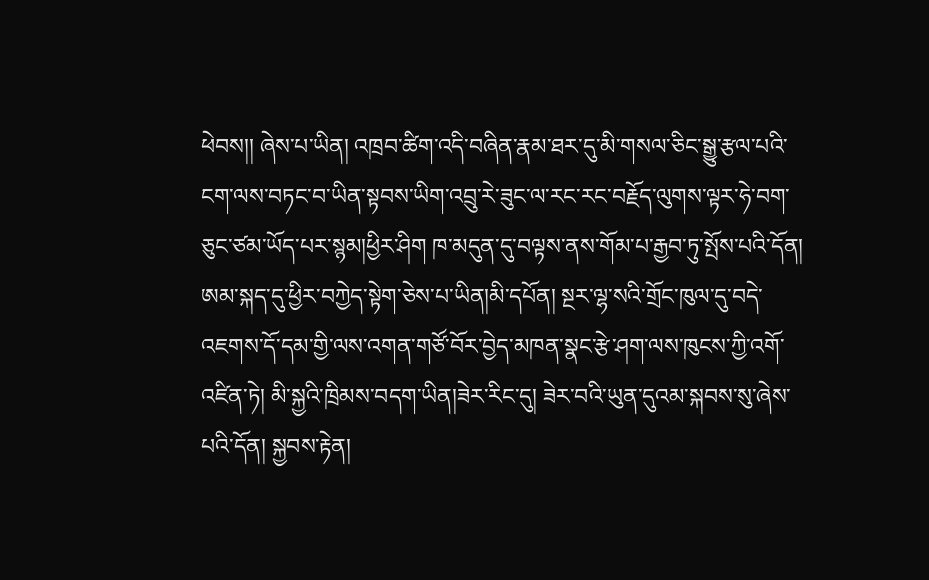ཕེབས།། ཞེས་པ་ཡིན། འཁྲབ་ཚིག་འདི་བཞིན་རྣམ་ཐར་དུ་མི་གསལ་ཅིང་སྒྱུ་རྩལ་པའི་ངག་ལས་བཏང་བ་ཡིན་སྟབས་ཡིག་འབྲུ་རེ་ཟུང་ལ་རང་རང་བརྗོད་ལུགས་ལྟར་ཧེ་བག་ཅུང་ཙམ་ཡོད་པར་སྙམ།ཕྱིར་ཤིག ཁ་མདུན་དུ་བལྟས་ནས་གོམ་པ་རྒྱབ་ཏུ་སྤོས་པའི་དོན། ཨམ་སྐད་དུ་ཕྱིར་བཀྱེད་སྟེག་ཅེས་པ་ཡིན།མི་དཔོན། སྔར་ལྷ་སའི་གྲོང་ཁུལ་དུ་བདེ་འཇགས་དོ་དམ་གྱི་ལས་འགན་གཙོ་བོར་བྱེད་མཁན་སྣང་རྩེ་ཤག་ལས་ཁུངས་ཀྱི་འགོ་འཛིན་ཏེ། མི་སྐྱའི་ཁྲིམས་བདག་ཡིན།ཟེར་རིང་དུ། ཟེར་བའི་ཡུན་དུའམ་སྐབས་སུ་ཞེས་པའི་དོན། སྐྱབས་རྟེན།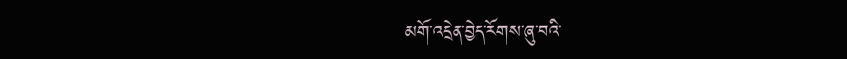མགོ་འདྲེན་བྱེད་རོགས་ཞུ་བའི་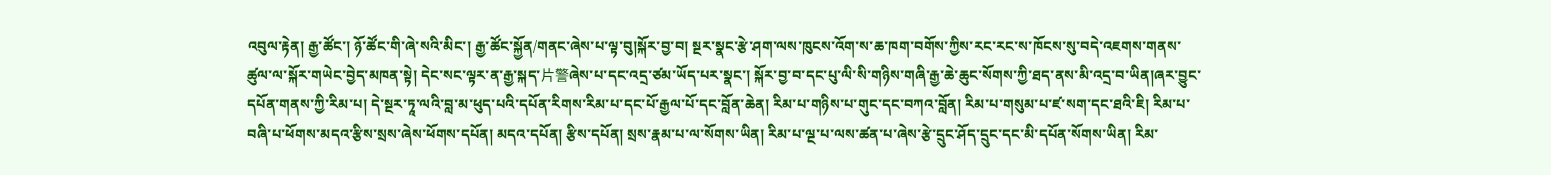འབུལ་རྟེན། རྒྱ་ཚོང་། ཉོ་ཚོང་གི་ཞེ་སའི་མིང་། རྒྱ་ཚོང་སྐྱོན/གནང་ཞེས་པ་ལྟ་བུ།སྐོར་བྱ་བ། སྔར་སྣང་རྩེ་ཤག་ལས་ཁུངས་འོག་ས་ཆ་ཁག་བགོས་ཀྱིས་རང་རང་ས་ཁོངས་སུ་བདེ་འཇགས་གནས་ཚུལ་ལ་སྐོར་གཡེང་བྱེད་མཁན་སྟེ། དེང་སང་ལྟར་ན་རྒྱ་སྐད་片警ཞེས་པ་དང་འདྲ་ཙམ་ཡོད་པར་སྣང་། སྐོར་བྱ་བ་དང་པུ་ལི་སི་གཉིས་གཞི་རྒྱ་ཆེ་ཆུང་སོགས་ཀྱི་ཐད་ནས་མི་འདྲ་བ་ཡིན།ཞར་བྱུང་དཔོན་གནས་ཀྱི་རིམ་པ། དེ་སྔར་ཏཱ་ལའི་བླ་མ་ཕུད་པའི་དཔོན་རིགས་རིམ་པ་དང་པོ་རྒྱལ་པོ་དང་བློན་ཆེན། རིམ་པ་གཉིས་པ་གུང་དང་བཀའ་བློན། རིམ་པ་གསུམ་པ་ཛ་སག་དང་ཐའི་ཇི། རིམ་པ་བཞི་པ་ཕོགས་མདའ་རྩིས་སྲས་ཞེས་ཕོགས་དཔོན། མདའ་དཔོན། རྩིས་དཔོན། སྲས་རྣམ་པ་ལ་སོགས་ཡིན། རིམ་པ་ལྔ་པ་ལས་ཚན་པ་ཞེས་རྩེ་དྲུང་ཤོད་དྲུང་དང་མི་དཔོན་སོགས་ཡིན། རིམ་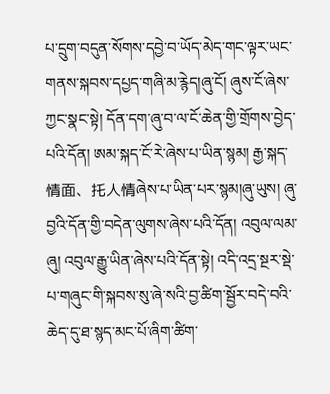པ་དྲུག་བདུན་སོགས་དབྱེ་བ་ཡོད་མེད་གང་ལྟར་ཡང་གནས་སྐབས་དཔྱད་གཞི་མ་རྙེད།ཞུ་ངོ། ཞུས་ངོ་ཞེས་ཀྱང་སྣང་སྟེ། དོན་དག་ཞུ་བ་ལ་ངོ་ཆེན་གྱི་གྲོགས་བྱེད་པའི་དོན། ཨམ་སྐད་ངོ་རེ་ཞེས་པ་ཡིན་སྙམ། རྒྱ་སྐད་情面、托人情ཞེས་པ་ཡིན་པར་སྙམ།ཞུ་ཡུས། ཞུ་བྱའི་དོན་གྱི་བདེན་ལུགས་ཞེས་པའི་དོན། འབུལ་ལམ་ཞུ། འབུལ་རྒྱུ་ཡིན་ཞེས་པའི་དོན་སྟེ། འདི་འདྲ་སྔར་སྡེ་པ་གཞུང་གི་སྐབས་སུ་ཞེ་སའི་བྱ་ཚིག་སྦྱོར་བདེ་བའི་ཆེད་དུ་ཐ་སྙད་མང་པོ་ཞིག་ཚིག་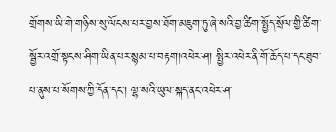གྲོགས་ཡི་གེ་གཉིས་སུ་ལོངས་པར་བྱས་ཐོག་མཇུག་ཏུ་ཞེ་སའི་བྱ་ཚིག་སྤྱོད་སྲོལ་གྱི་ཚིག་སྦྱོར་འགྲོ་སྟངས་ཤིག་ཡིན་པར་སྙམ་པ་བརྟག།འཕེར་ཤ། སྤྱིར་འཕེར་ནི་གོ་ཆོད་པ་དང་ཐུབ་པ་ནུས་པ་སོགས་ཀྱི་དོན་དང་། ལྷ་སའི་ཡུལ་སྐད་ནང་འཕེར་ཤ་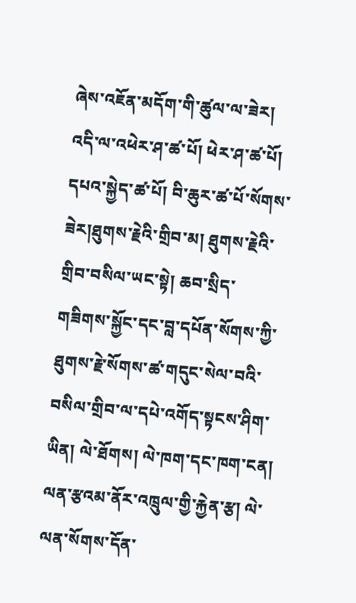ཞེས་འཇོན་མདོག་གི་ཚུལ་ལ་ཟེར། འདི་ལ་འཕེར་ཤ་ཚ་པོ། ཕེར་ཤ་ཚ་པོ། དཔའ་སྐྱེད་ཚ་པོ། བི་ཆུར་ཚ་པོ་སོགས་ཟེར།ཐུགས་རྗེའི་གྲིབ་མ། ཐུགས་རྗེའི་གྲིབ་བསིལ་ཡང་སྟེ། ཆབ་སྲིད་གཟིགས་སྐྱོང་དང་བླ་དཔོན་སོགས་ཀྱི་ཐུགས་རྗེ་སོགས་ཚ་གདུང་སེལ་བའི་བསིལ་གྲིབ་ལ་དཔེ་འགོད་སྟངས་ཤིག་ཡིན། ལེ་ཐོགས། ལེ་ཁག་དང་ཁག་ངན། ལན་རྩའམ་ནོར་འཁྲུལ་གྱི་རྐྱེན་རྩ། ལེ་ལན་སོགས་དོན་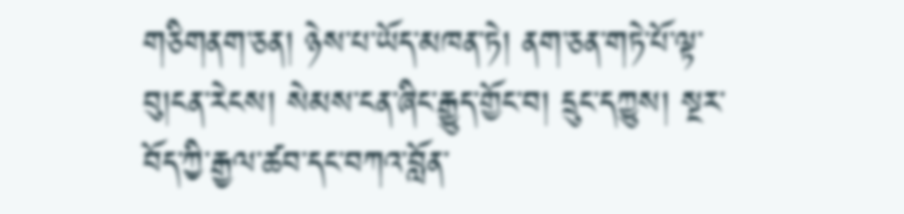གཅིགནག་ཅན། ཉེས་པ་ཡོད་མཁན་ཏེ། ནག་ཅན་གཏེ་པོ་ལྟ་བུ།ངན་རེངས། སེམས་ངན་ཞིང་རྒྱུད་གྱོང་བ། དྲུང་དཀྱུས། སྔར་བོད་ཀྱི་རྒྱལ་ཚབ་དང་བཀའ་བློན་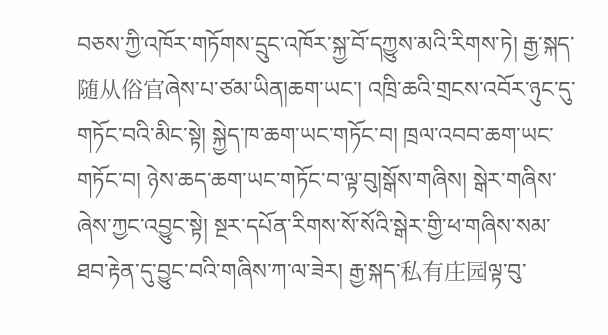བཅས་ཀྱི་འཁོར་གཏོགས་དྲུང་འཁོར་སྐྱ་བོ་དཀྱུས་མའི་རིགས་ཏེ། རྒྱ་སྐད་随从俗官ཞེས་པ་ཙམ་ཡིན།ཆག་ཡང་། འཁྲི་ཆའི་གྲངས་འབོར་ཉུང་དུ་གཏོང་བའི་མིང་སྟེ། སྐྱེད་ཁ་ཆག་ཡང་གཏོང་བ། ཁྲལ་འབབ་ཆག་ཡང་གཏོང་བ། ཉེས་ཆད་ཆག་ཡང་གཏོང་བ་ལྟ་བུ།སྒོས་གཞིས། སྒེར་གཞིས་ཞེས་ཀྱང་འབྱུང་སྟེ། སྔར་དཔོན་རིགས་སོ་སོའི་སྒེར་གྱི་ཕ་གཞིས་སམ་ཐབ་རྟེན་དུ་བྱུང་བའི་གཞིས་ཀ་ལ་ཟེར། རྒྱ་སྐད་私有庄园ལྟ་བུ་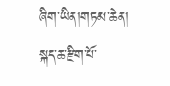ཞིག་ཡིན།གཏམ་ཆེན། སྐད་ཆ་རྫིག་པོ་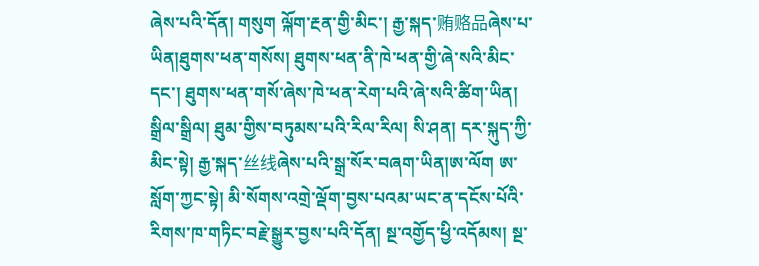ཞེས་པའི་དོན། གསུག ལྐོག་རྔན་གྱི་མིང་། རྒྱ་སྐད་贿赂品ཞེས་པ་ཡིན།ཐུགས་ཕན་གསོས། ཐུགས་ཕན་ནི་ཁེ་ཕན་གྱི་ཞེ་སའི་མིང་དང་། ཐུགས་ཕན་གསོ་ཞེས་ཁེ་ཕན་རེག་པའི་ཞེ་སའི་ཚིག་ཡིན། སྒྲིལ་སྒྲིལ། ཐུམ་གྱིས་བཏུམས་པའི་རིལ་རིལ། སི་ཤན། དར་སྐུད་ཀྱི་མིང་སྟེ། རྒྱ་སྐད་丝线ཞེས་པའི་སྒྲ་སོར་བཞག་ཡིན།ཨ་ལོག ཨ་སློག་ཀྱང་སྟེ། མི་སོགས་འགྲེ་ལྡོག་བྱས་པའམ་ཡང་ན་དངོས་པོའི་རིགས་ཁ་གཏིང་བརྗེ་སྒྱུར་བྱས་པའི་དོན། སྔ་འགྱོད་ཕྱི་འདོམས། སྔ་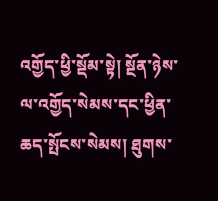འགྱོད་ཕྱི་སྡོམ་སྟེ། སྔོན་ཉེས་ལ་འགྱོད་སེམས་དང་ཕྱིན་ཆད་སྤོངས་སེམས། ཐུགས་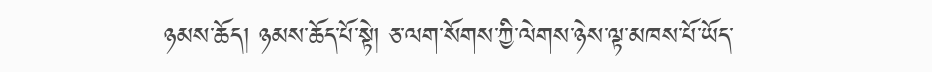ཉམས་ཆོད། ཉམས་ཆོད་པོ་སྟེ། ཅ་ལག་སོགས་ཀྱི་ལེགས་ཉེས་ལྟ་མཁས་པོ་ཡོད་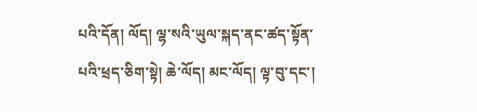པའི་དོན། ལོད། ལྷ་སའི་ཡུལ་སྐད་ནང་ཚད་སྟོན་པའི་ཕྲད་ཅིག་སྟེ། ཆེ་ལོད། མང་ལོད། ལྟ་བུ་དང་།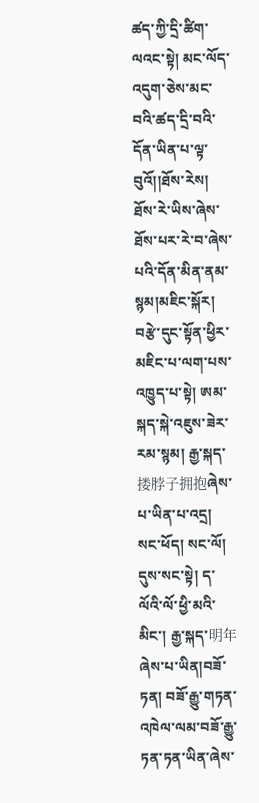ཚད་ཀྱི་དྲི་ཚིག་ལའང་སྟེ། མང་ལོད་འདུག་ཅེས་མང་བའི་ཚད་དྲི་བའི་དོན་ཡིན་པ་ལྟ་བུའོ།།ཐོས་རེས། ཐོས་རེ་ཡིས་ཞེས་ཐོས་པར་རེ་བ་ཞེས་པའི་དོན་མིན་ནམ་སྙམ།མཇིང་སྐོར། བརྩེ་དུང་སྟོན་ཕྱིར་མཇིང་པ་ལག་པས་འཁྱུད་པ་སྟེ། ཨམ་སྐད་སྐེ་འཇུས་ཟེར་རམ་སྙམ། རྒྱ་སྐད་搂脖子拥抱ཞེས་པ་ཡིན་པ་འདྲ། སང་ཕོད། སང་ལོ། དུས་སང་སྟེ། ད་ལོའི་ལོ་ཕྱི་མའི་མིང་། རྒྱ་སྐད་明年ཞེས་པ་ཡིན།བཟོ་ཏན། བཟོ་རྒྱུ་གཏན་འཁེལ་ལམ་བཟོ་རྒྱུ་ཏན་ཏན་ཡིན་ཞེས་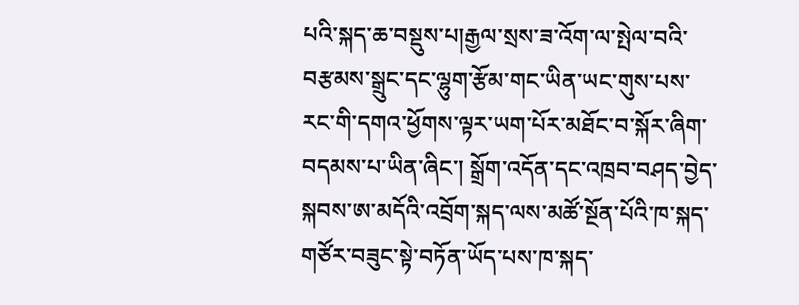པའི་སྐད་ཆ་བསྡུས་པ།རྒྱལ་སྲས་ཟ་འོག་ལ་སྤེལ་བའི་བརྩམས་སྒྲུང་དང་ལྷུག་རྩོམ་གང་ཡིན་ཡང་གུས་པས་རང་གི་དགའ་ཕྱོགས་ལྟར་ཡག་པོར་མཐོང་བ་སྐོར་ཞིག་བདམས་པ་ཡིན་ཞིང་། སྒྲོག་འདོན་དང་འཁྲབ་བཤད་བྱེད་སྐབས་ཨ་མདོའི་འབྲོག་སྐད་ལས་མཚོ་སྔོན་པོའི་ཁ་སྐད་གཙོར་བཟུང་སྟེ་བཏོན་ཡོད་པས་ཁ་སྐད་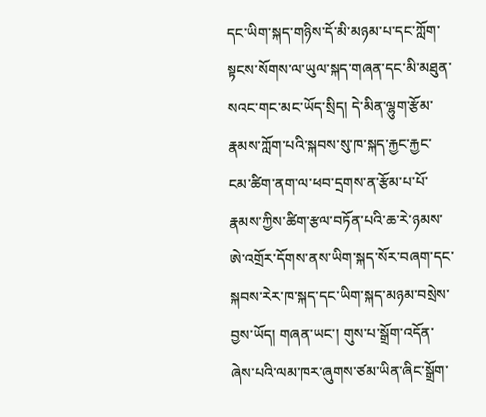དང་ཡིག་སྐད་གཉིས་དོ་མི་མཉམ་པ་དང་ཀློག་སྟངས་སོགས་ལ་ཡུལ་སྐད་གཞན་དང་མི་མཐུན་སའང་གང་མང་ཡོད་སྲིད། དེ་མིན་ལྷུག་རྩོམ་རྣམས་ཀློག་པའི་སྐབས་སུ་ཁ་སྐད་རྐྱང་རྐྱང་ངམ་ཚིག་ནག་ལ་ཕབ་དྲགས་ན་རྩོམ་པ་པོ་རྣམས་ཀྱིས་ཚིག་རྩལ་བཏོན་པའི་ཆ་རེ་ཉམས་ཨེ་འགྲོར་དོགས་ནས་ཡིག་སྐད་སོར་བཞག་དང་སྐབས་རེར་ཁ་སྐད་དང་ཡིག་སྐད་མཉམ་བསྲེས་བྱས་ཡོད། གཞན་ཡང་། གུས་པ་སྒྲོག་འདོན་ཞེས་པའི་ལམ་ཁར་ཞུགས་ཙམ་ཡིན་ཞིང་སྒྲོག་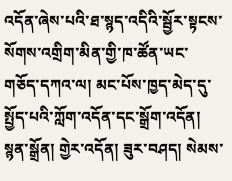འདོན་ཞེས་པའི་ཐ་སྙད་འདིའི་སྦྱོར་སྟངས་སོགས་འགྲིག་མིན་གྱི་ཁ་ཚོན་ཡང་གཅོད་དཀའ་ལ། མང་པོས་ཁྱད་མེད་དུ་སྤྱོད་པའི་ཀློག་འདོན་དང་སྒྲོག་འདོན། སྙན་སྒྲོན། གྱེར་འདོན། ཟུར་བཤད། སེམས་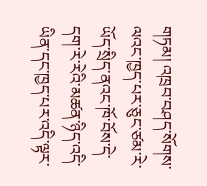གཏམ། འཁྲབ་བཤད་སོགས་ལའང་ཁྱད་པར་ཅུང་ཙམ་རེ་ཡོད་སྲིད་ནའང་ཁོ་བོས་དེ་དག་རེ་རེའི་མཚན་ཉིད་འདི་ཡིན་དང་ཁྱད་པར་འདི་ལྟར་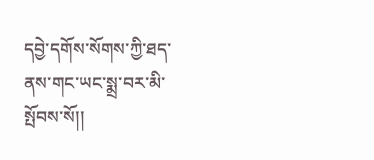དབྱེ་དགོས་སོགས་ཀྱི་ཐད་ནས་གང་ཡང་སྨྲ་བར་མི་སྤོབས་སོ།།